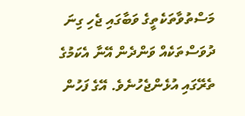މަސްތުވާތަކެތީގެ ވަބާގައި ޖެހި ގިނަ ދުވަސްތަކެއް ވަންދެން އޭނާ އެކަމުގެ ތެރޭގައި އުޅެންޖެހުނެވެ. އޭގެ ފަހުން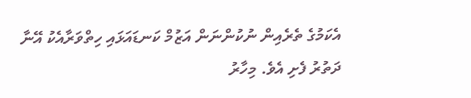އެކަމުގެ ތެރެއިން ނުކުންނަން އަޒުމް ކަނޑައަޅައި ހިތްވަރާއެކު އޭނާ ދަތުރު ފެށި އެވެ. މިހާރު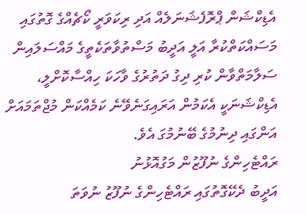އެޑިކްޝަން ޕްރޮފެޝަނަލެއް އަދި ރިކަވަރީ ކޯޗެއްގެ ގޮތުގައި މަސައްކަތްކުރާ އަލީ އަދީބު މަސްތުވާތަކެތީގެ މައްސަލައިން ސަލާމަތްވާން ކުރި ދިގު ދަތުރުގެ ވާހަކަ ހިއްސާކޮށްލީ، އެޑިކްޝަނަކީ އެކަމުން އަރައިގަނެވޭނެ ކަމެއްކަން މުޖްތަމައަށް އަންގައި ދިނުމުގެ ބޭނުމުގަ އެވެ.
ރައްޓެހިންގެ ނުފޫޒުން މަގުއޮޅުނު
އަދީބު ދެކޭގޮތުގައި ރައްޓެހިންގެ ނުފޫޒު ނުވަތަ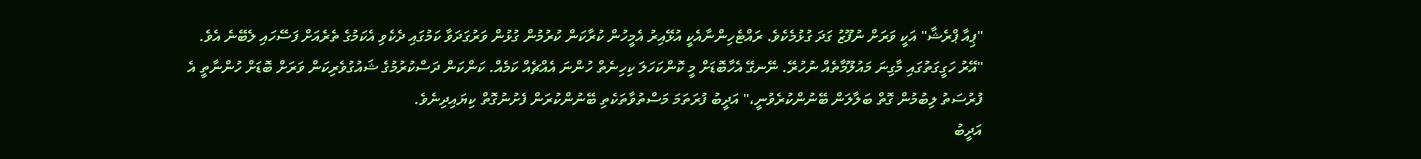"ޕިއާ ޕްރެޝާ" އަކީ ވަރަށް ނުފޫޒު ގަދަ ގުޅުމެކެވެ. ރައްޓެހިންނާއެކީ އުޅޭއިރު އެމީހުން ކުރާކަން ކުރުމުން ގުޅުން ވަރުގަދަވާ ކަމުގައި ދެކެވި އެކަމުގެ ތެރެއަށް ފަސޭހައި ލެބޭނެ އެވެ.
"އޭރު ހަގީގަތުގައި މާގިނަ މައުލޫމާތެއް ނުހުރޭ. ނޭނގޭ އެހާބޮޑަށް މީ ކޮންކަހަލަ ކިހިނެތް ހުންނަ އެއްޗެއް ކަމެއް. ކަންކަން ދަސްކުރުމުގެ ޝައުގުވެރިކަން ވަރަށް ބޮޑަށް ހުންނާތީ އެ ފުރުސަތު ލިބުމުން ގޮތް ބަލާލަން ބޭނުންކުރެވުނީ،" އަދީބު ފުރަތަމަ މަސްތުވާތަކެތި ބޭނުންކުރަން ފެށުނުގޮތް ކިޔައިދިނެވެ.
އަދީބު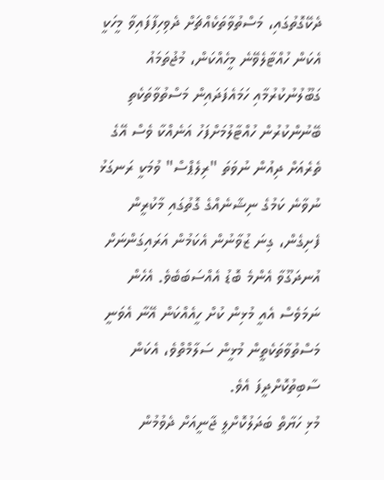ދެކޭގޮތުގައި، މަސްތުވާތަކެއްޗަށް ދެވިހިފާފައިވާ މީހަކީ އެކަން ހުއްޓާލެވޭނެ މީހެއްކަން، މުޖުތަމައު ގަބޫލުނުކުރުމާއި ހަމައެފަދައިން މަސްތުވާތަކެތި ބޭނުންކުރުން ހުއްޓާލުމަށްފަހު އަނެއްކާ ވެސް އޭގެ ތެރެއަށް ދިއުން ނުވަތަ "ރިލެޕްސް" ވުމަކީ ރަނގަޅު ނުވާނެ ކަމުގެ ނިޝާނެއްގެ ގޮތުގައި މާކުރީން ފެށިގެން، ގިނަ ޒުވާނުން އެކަމުން އަރައިގަންނަށް އުނދަގޫވާ އެންމެ ބޮޑު އެއްސަބަބެވެ. އެހެން ނަމަވެސް އެއީ މުޅިން ކުށް ހީއެއްކަން އޭނާ އެވަނީ މަސްތުވާތަކެތީން މުޅީން ސަލާމްތްވެ، އެކަން ސާބިތުކޮށްދީފަ އެވެ.
މުޅި ހަޔާތް ބަދަލުކޮށްލީ ޖާނީއަށް ދެވުމުން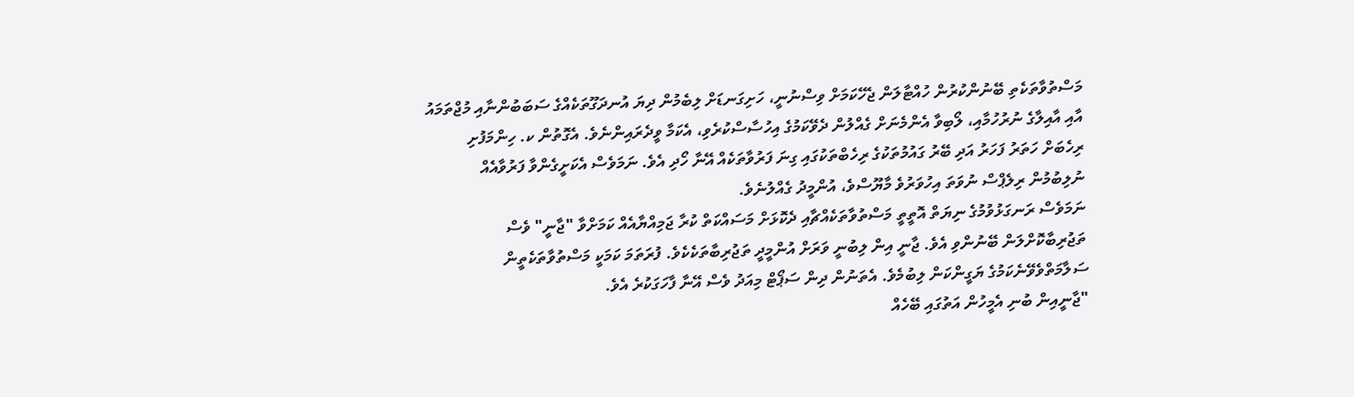މަސްތުވާތަކެތި ބޭނުންކުރުން ހުއްޓާލަން ޖެހޭކަމަށް ވިސްނުނީ، ހަށިގަނޑަށް ލިބެމުން ދިޔަ އުނދަގޫތަކެއްގެ ސަބަބުންނާއި މުޖްތަމައު އާއި އާއިލާގެ ނުރުހުމާއި، ލޯބިވާ އެންމެނަށް ގެއްލުން ދެވޭކަމުގެ އިހުސާސްކުރެވި، އެކަމާ ވީދެރައިންނެވެ. އެގޮތުން ކ. ހިންމަފުށި ރިހެބަށް ހަތަރު ފަހަރު އަދި ބޭރު ގައުމުތަކުގެ ރިހެބްތަކުގައި ގިނަ ފަރުވާތަކެއް އޭނާ ހޯދި އެވެ. ނަމަވެސް އެކަށީގެންވާ ފަރުވާއެއް ނުލިބުމުން ރިލެޕްސް ނުވަތަ އިހުވަރުވެ މާޔޫސްވެ، އުންމީދު ގެއްލުނެވެ.
ނަމަވެސް ރަނގަޅުވުމުގެ ނިޔަތް އޮތީތީ މަސްތުވާތަކެއްޗާއި ދެކޮޅަށް މަސައްކަތް ކުރާ ޖަމިއްޔާއެއް ކަމަށްވާ "ޖާނީ" ވެސް ތަޖުރިބާކޮށްލަން ބޭނުންވި އެވެ. ޖާނީ އިން ލިބުނީ ވަރަށް އުންމީދީ ތަޖުރިބާތަކެކެވެ. ފުރަތަމަ ކަމަކީ މަސްތުވާތަކެތީން ސަލާމަތްވެވޭނެކަމުގެ ޔަގީންކަން ލިބުމެވެ. އެތަނުން ދިން ސަޕޯޓް މިއަދު ވެސް އޭނާ ފާހަގަކުރެ އެވެ.
"ޖާނީއިން ބުނި އެމީހުން އަތުގައި ބޭހެއް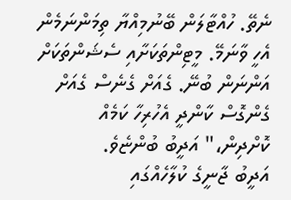ނެތޭ. ހުއްޓާލަން ބޭނުމިއްޔާ ތިމަންނަމެން އެހީ ވާނަމޭ. މީޓިންތަކަށާއި ސެޝަންތަކަށް އަންނަން ބުނޭ. ގެއަށް ގެނެސް ގެއަށް ގެންގޮސް ކާންދީ އެހުރިހާ ކަމެއް ކޮށްދިން،" އަދީބު ބުންޏެވެ.
އަދީބު ޖާނީގެ ކުލާހެއްގައި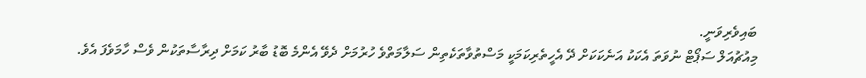ބައިވެރިވަނީ.
މިއުޗުއަލް ސަޕޯޓް ނުވަތަ އެކަކު އަނެކަކަށް ދޭ އެހީތެރިކަމަކީ މަސްތުވާތަކެތިން ސަލާމަތްވެ ހުރުމަށް ދެވޭ އެންމެ ބޮޑު ބާރު ކަމަށް ދިރާސާތަކުން ވެސް ހާމަވެފަ އެވެ.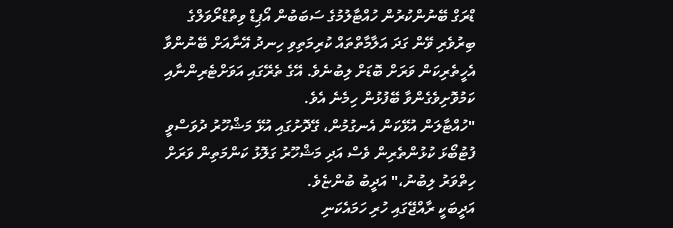ޑްރަގް ބޭނުންކުރުން ހުއްޓާލުމުގެ ސަބަބުން އޯޕިޑް ވިތްޑްރޯވަލްގެ ބިރުވެރި ވޭން ގަދަ އަލާމާތްތައް ކުރިމަތިވި ހިނދު އޭނާއަށް ބޭނުންވާ އެހީތެރިކަން ވަރަށް ބޮޑަށް ލިބުނެވެ. އޭގެ ތެރޭގައި އަވަށްޓެރިންނާއި ކަމުވޮށިވެގެންވާ ބޭފުޅުން ހިމެނެ އެވެ.
"ހުއްޓާލަން އުޅޭކަން އެނގުމުން، ގޭދޮށުގައި އުޅޭ މަޝްހޫރު ދުވަސްވީ ފުޓުބޯޅަ ކުޅުންތެރިން ވެސް އަދި މަޝްހޫރު ގަލޮޅު ކަންމަތިން ވަރަށް ހިތްވަރު ލިބުނު،" އަދީބު ބުންޏެވެ.
އަދީބަކީ ރާއްޖޭގައި ހުރި ހަމައެކަނި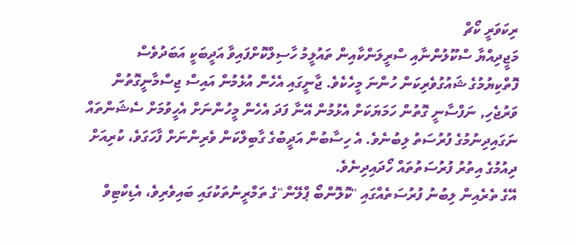ރިކަވަރީ ކޯޗް
މަޖީދިއްޔާ ސްކޫލުންނާއި ސްރީލަންކާއިން ތައުލީމު ހާސިލްކޮށްފައިވާ އަދީބަކީ އަބަދުވެސް ފޮތްކިޔުމުގެ ޝައުގުވެރިކަން ހުންނަ މީހެކެވެ. ޖާނީގައި އެހެން އުޅެމުން އައިސް ޖިސްމާނީގޮތުން ވަރުޖެހި, ނަފްސާނީ ގޮތުން ހަމަޔަކަށް އެޅުމުން އޭނާ ފަދަ އެހެން މީހުންނަށް އެހީވުމަށް ސެޝަންތައް ނަގައިދިނުމުގެ ފުރުސަތު ލިބުނެވެ. އެ ހިސާބުން އަދީބުގެ ގާބިލްކަން ވެރިންނަށް ފާހަގަވެ، ކުރިއަށް ދިއުމުގެ އިތުރު ފުރުސަތުތައް ހޯދައިދިނެވެ.
އޭގެ ތެރެއިން ލިބުނު ފުރުސަތެއްގައި "ކޮލޮންބޯ ޕްލޭން"ގެ ތަމްރީނުތަކުގައި ބައިވެރިވެ، އެޑިކްޓިވް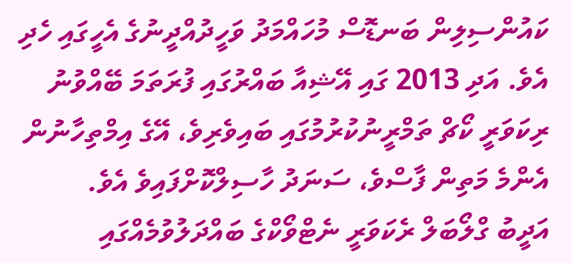ކައުންސިލިން ބަނޑޮސް މުހައްމަދު ވަހީދުއްދީނުގެ އެހީގައި ހެދި އެވެ. އަދި 2013 ގައި އޭޝިއާ ބައްރުގައި ފުރަތަމަ ބޭއްވުނު ރިކަވަރީ ކޯޗް ތަމްރީނުކުރުމުގައި ބައިވެރިވެ، އޭގެ އިމްތިހާނުން އެންމެ މަތިން ފާސްވެ، ސަނަދު ހާސިލްކޮށްފައިވެ އެވެ.
އަދީބު ގްލޯބަލް ރެކަވަރީ ނެޓްވޯކްގެ ބައްދަލުވުމެއްގައި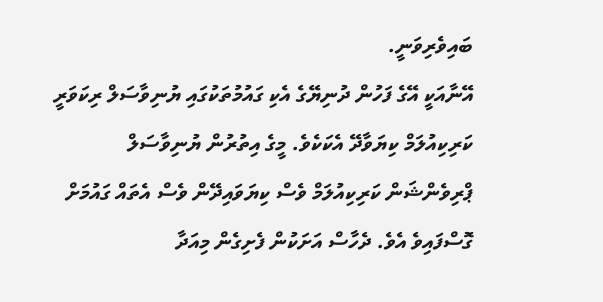ބައިވެރިވަނީ.
އޭނާއަކީ އޭގެ ފަހުން ދުނިޔޭގެ އެކި ގައުމުތަކުގައި ޔުނިވާސަލް ރިކަވަރީ ކަރިކިއުލަމް ކިޔަވާދޭ އެކަކެވެ. މީގެ އިތުރުން ޔުނިވާސަލް ޕްރިވެންޝަން ކަރިކިއުލަމް ވެސް ކިޔަވައިދޭން ވެސް އެތައް ގައުމަށް ގޮސްފައިވެ އެވެ. ދެހާސް އަށަކުން ފެށިގެން މިއަދާ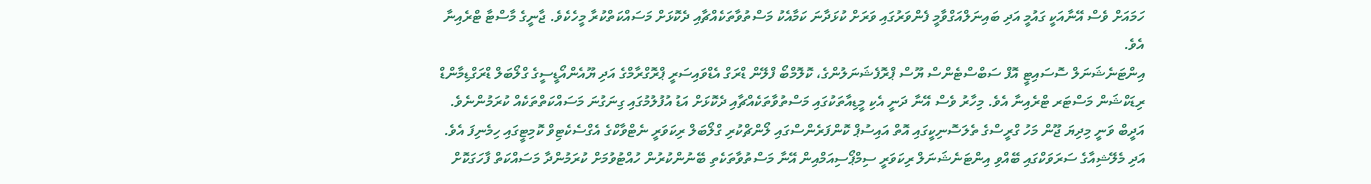ހަމައަށް ވެސް އޭނާއަކީ ގައުމީ އަދި ބައިނަލްއަގްވާމީ ފެންވަރުގައި ވަރަށް ކުޅަދާނަ ކަމާއެކު މަސްތުވާތަކެއްޗާއި ދެކޮޅަށް މަސައްކަތްކުރާ މީހެކެވެ. ޖާނީގެ މާސްޓާ ޓްރެއިނާ އެވެ.
އިންޓަނެޝަނަލް ސޮސައިޓީ އޮފް ސަބްސްޓެންސް ޔޫސް ޕްރޮފެޝަނަލުންގެ، ކޮލޮމްބޯ ފްލޭން ޑްރަގް އެޑްވައިސަރީ ޕްރޮގްރާމްގެ އަދި ޔޫއެންއޯޑީސީގެ ގްލޯބަލް ޑްރަގްޑިމާންޑް ރިޑަކްޝަން މަސްޓަރ ޓްރެއިނާ އެވެ. މިހާރު ވެސް އޭނާ ދަނީ އެކި މީޑިއާތަކުގައި މަސްތުވާތަކެއްޗާއި ދެކޮޅަށް އަޑު އުފުލުމުގައި ގިނަގުނަ މަސައްކަތްތަކެއް ކުރަމުންނެވެ.
އަދީބް ވަނީ މިދިޔަ ޖޫން މަހު ގްރީސްގެ ތެލަސޮނިކީގައި އޮތް އައިސުޕް ކޮންފަރެންސްގައި ލޯންޗްކުރި ގްލޯބަލް ރިކަވަރީ ނެޓްވާކްގެ އެގްސެކެޓިވް ކޮމިޓީގައި ހިމެނިފަ އެވެ. އަދި މެލޭޝިއާގެ ސަރަވަކްގައި ބޭއްވި އިންޓަނެޝަނަލް ރިކަވަރީ ސިމްޕޯސިއަމްއިން އޭނާ މަސްތުވާތަކެތި ބޭނުންކުރުން ހުއްޓުވުމަށް ކުރަމުންދާ މަސައްކަތް ފާހަގަކޮށް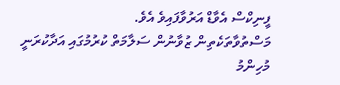ފީނިކްސް އެވާޑް އަރުވާފައިވެ އެވެ.
މަސްތުވާތަކެތިން ޒުވާނުން ސަލާމަތް ކުރުމުގައި އަދާކުރަނީ މުހިންމު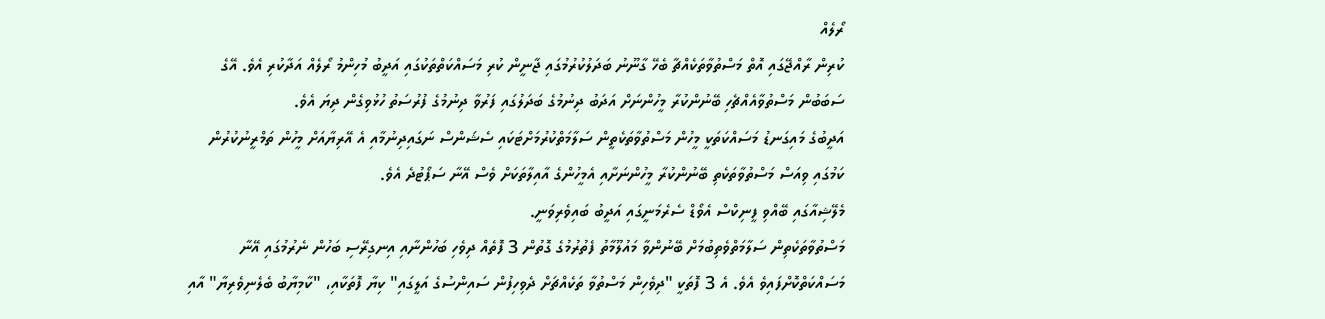ރޯލެއް
ކުރިން ރާއްޖޭގައި އޮތް މަސްތުވާތަކެއްޗާ ބެހޭ ގާނޫނު ބަދަލުކުރުމުގައި ޖާނީން ކުރި މަސައްކަތްތަކުގައި އަދީބު މުހިންމު ރޯލެއް އަދާކުރި އެވެ. އޭގެ ސަބަބުން މަސްތުވާއެއްޗެހި ބޭނުންކުރާ މީހުންނަށް އަދަބު ދިނުމުގެ ބަދަލުގައި ފަރުވާ ދިނުމުގެ ފުރުސަތު ހުޅުވިގެން ދިޔަ އެވެ.
އަދީބުގެ މައިގަނޑު މަސައްކަތަކީ މީހުން މަސްތުވާތަކެތީން ސަލާމަތްކުރުމަށްޓަކައި ސެޝަންސް ނަގައިދިނުމާއި އެ އޭރިޔާއަށް މީހުން ތަމްރީނުކުރުން ކަމުގައި ވިއަސް މަސްތުވާތަކެތި ބޭނުންކުރާ މީހުންނަށާއި އެމީހުންގެ އާއިލާތަކަށް ވެސް އޭނާ ސަޕޯޓުދެ އެވެ.
މެލޭޝިއާގައި ބޭއްވި ފީނިކްސް އެވޯޑް ސެރެމަނީގައި އަދީބު ބައިވެރިވަނީ.
މަސްތުވާތަކެތިން ސަލާމަތްވެތިބުމަށް ބޭނުންވާ މައުލޫމާތު ފެތުރުމުގެ ގޮތުން 3 ފޮތެއް ދިވެހި ބަހުންނާއި އިނގިރޭސި ބަހުން ނެރުމުގައި އޭނާ މަސައްކަތްކޮށްފައިވެ އެވެ. އެ 3 ފޮތަކީ "ދިވެހިން މަސްތުވާ ތަކެއްޗަށް ދެވިހިފުން ސައިންސުގެ އަލީގައި" ކިޔާ ފޮތަކާއި، "ކާމިޔާބު ބެލެނިވެރިޔާ" އާއި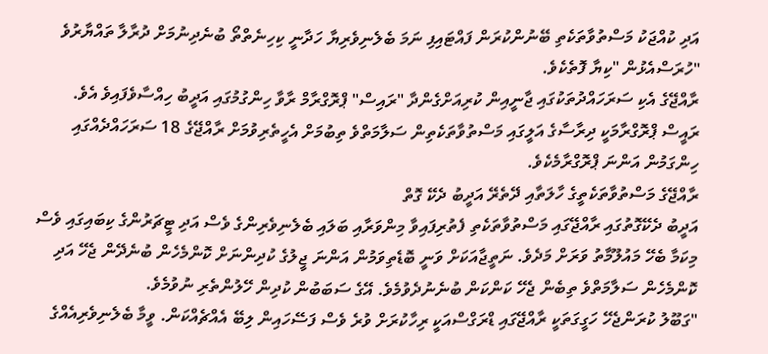އަދި ކުއްޖަކު މަސްތުވާތަކެތި ބޭނުންކުރަން ފައްޓައިފި ނަމަ ބެލެނިވެރިޔާ ހަދާނީ ކިހިނެތްތޯ ބުނެދިނުމަށް ދުރާލާ ތައްޔާރުވެ "ހުރަސްއެޅުން "ކިޔާ ފޮތެކެވެ.
ރާއްޖޭގެ އެކި ސަރަހައްދުތަކުގައި ޖާނީއިން ކުރިއަށްގެންދާ "ރައިސް" ޕްރޮގްރާމް ރާވާ ހިންގުމުގައި އަދީބު ހިއްސާވެފައިވެ އެވެ.
ރައީސް ޕްރޮގްރާމަކީ ދިރާސާގެ އަލީގައި މަސްތުވާތަކެތިން ސަލާމަތްވެ ތިބުމަށް އެހީތެރިވުމަށް ރާއްޖޭގެ 18 ސަރަހައްދެއްގައި ހިންގަމުން އަންނަ ޕްރޮގްރާމެކެވެ.
ރާއްޖޭގެ މަސްތުވާތަކެތީގެ ހާލަތާއި ދޭތެރޭ އަދީބު ދެކޭ ގޮތް
އަދީބު ދެކޭގޮތުގައި ރާއްޖޭގައި މަސްތުވާތަކެތި ފެތުރިފައިވާ މިންވަރާއި ބަލައި ބެލެނިވެރިންގެ ވެސް އަދި ޓީޗަރުންގެ ކިބައިގައި ވެސް މިކަމާ ބެހޭ މައުލޫމާތު ވަރަށް މަދެވެ. ނަތީޖާއަކަށް ވަނީ ބޮޑެތިވަމުން އަންނަ ޖީލުގެ ކުދިންނަށް ކޮންމެހެން ބުނެދޭން ޖެހޭ އަދި ކޮންމެހެން ސަލާމަތްވެ ތިބެން ޖެހޭ ކަންކަން ބުނެނުދެވުމެވެ. އޭގެ ސަބަބުން ކުދިން ހޭލުންތެރި ނުވުމެވެ.
"ގަބޫލު ކުރަންޖެހޭ ހަގީގަތަކީ ރާއްޖޭގައި ޑްރަގްސްއަކީ ރިހާކުރަށް ވުރެ ވެސް ފަސޭހައިން ލިބޭ އެއްޗެއްކަން. ވީމާ ބެލެނިވެރިއެއްގެ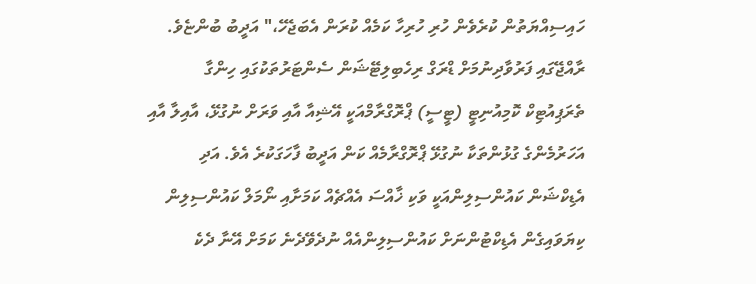ހައިސިއްޔަތުން ކުރެވެން ހުރި ހުރިހާ ކަމެއް ކުރަން އެބަޖެހޭ،" އަދީބު ބުންޏެވެ.
ރާއްޖޭގައި ފަރުވާދިނުމަށް ޑްރަގް ރިހެބިލިޓޭޝަން ސެންޓަރުތަކުގައި ހިންގާ ތެރަޕިއުޓިކް ކޮމިއުނިޓީ (ޓީސީ) ޕްރޮގްރާމްއަކީ އޭޝިއާ އާއި ވަރަށް ނުގުޅޭ، އާއިލާ އާއި އަހަރުމެންގެ ގުޅުންތަކާ ނުގުޅޭ ޕްރޮގްރާމެއް ކަން އަދީބު ފާހަގަކުރެ އެވެ. އަދި އެޑިކްޝަން ކައުންސިލިންއަކީ ވަކި ޚާއްސަ އެއްޗެއް ކަމަށާއި ނޯމަލް ކައުންސިލިން ކިޔަވައިގެން އެޑިކްޓުންނަށް ކައުންސިލިންއެއް ނުދެވޭދެނެ ކަމަށް އޭނާ ދެކެ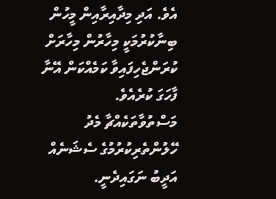އެވެ. އަދި މިދާއިރާއިން މީހުން ބިނާކުރުމަކީ މިހާރުން މިހާރަށް ކުރަންޖެހިފައިވާ ކަމެއްކަން އޭނާ ފާހަގަ ކުރެއެވެ.
މަސްތުވާތަކެއްޗާ މެދު ހޭލުންތެރިކުރުމުގެ ސެޝަނެއް އަދީބު ނަގައިދެނީ.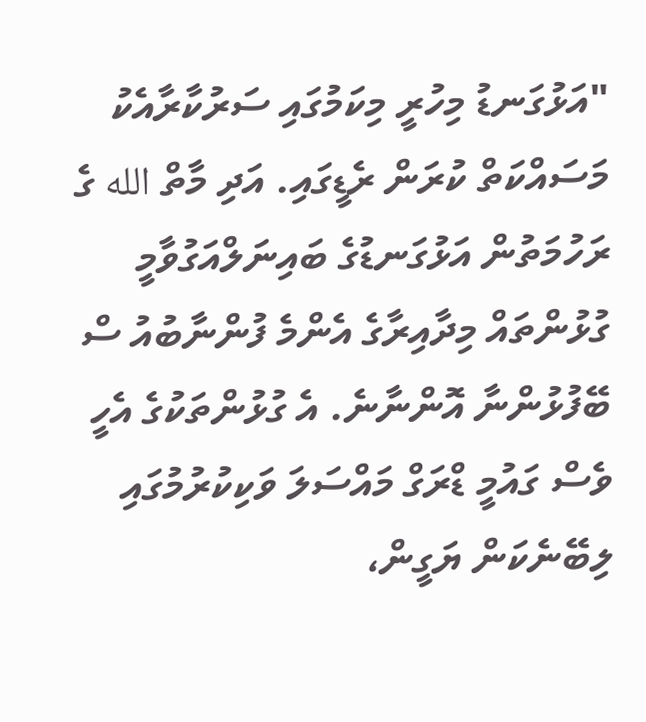"އަޅުގަނޑު މިހުރީ މިކަމުގައި ސަރުކާރާއެކު މަސައްކަތް ކުރަން ރެޑީގައި. އަދި މާތް الله ގެ ރަހުމަތުން އަޅުގަނޑުގެ ބައިނަލްއަގުވާމީ ގުޅުންތައް މިދާއިރާގެ އެންމެ ފުންނާބުއު ސް ބޭފުޅުންނާ އޮންނާނެ. އެ ގުޅުންތަކުގެ އެހީ ވެސް ގައުމީ ޑްރަގް މައްސަލަ ވަކިކުރުމުގައި ލިބޭނެކަން ޔަގީން،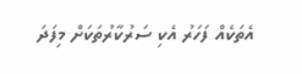އެތަކެއް ފަހަރު އެކި ސަރުކާރުތަކަށް މިފަދަ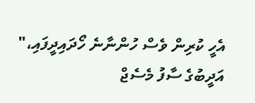އެހީ ކުރިން ވެސް ހުންނާނެ ހޯދައިދީފައި،" އަދީބުގެ ސާފު މެސެޖް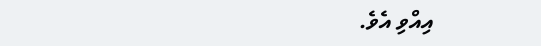އިއްވި އެވެ.